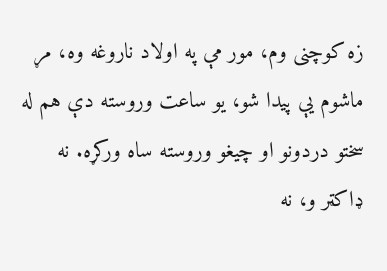زه کوچنی وم، مور مې په اولاد ناروغه وه، مړ ماشوم یې پیدا شو، یو ساعت وروسته دې هم له سختو دردونو او چیغو وروسته ساه ورکړه. نه ډاکټر و، نه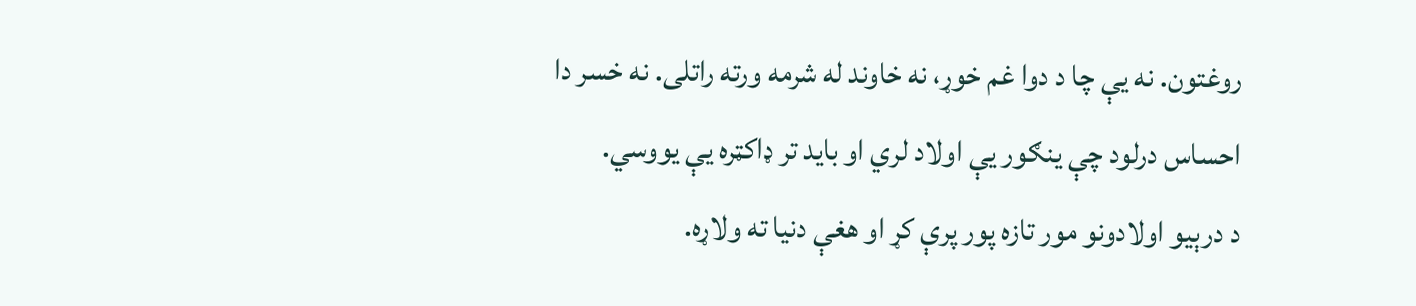روغتون. نه یې چا د دوا غم خوړ، نه خاوند له شرمه ورته راتلی. نه خسر دا احساس درلود چې ينګور یې اولاد لري او باید تر ډاکټره یې یووسي.
د درېیو اولادونو مور تازه پور پرې کړ او هغې دنیا ته ولاړه.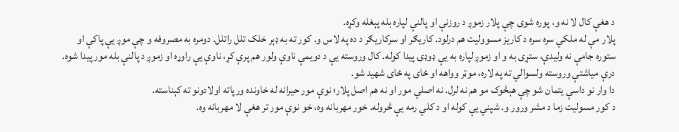د هغې کال لا نه و، پوره شوی چې پلار زموږ د روزنې او پالنې لپاره بله پېغله وکړه.
پلار مې له ملکي سره سره د کاریز مسوولیت هم درلود. کاریګر او سرکاریګر د ده په لاس و. کور ته به ډېر خلک تلل راتلل. دومره به مصروفه و چې موږ یې پاکې او ستوره جامې نه ولیدې، ستړی به و او زموږ لپاره به یې ډوډۍ پیدا کوله. کال وروسته یې د دویمې ناوې ولور هم پرې کړ، ناوې یې راوړه او زموږ د پالنې بله مور پیدا شوه. درې میاشتې وروسته ولسوالي ته په لاره، موټر وواهه او ځای په ځای شهید شو.
دا وار نو داسې یتمان شو چې هېڅوک مو هم نه لرل. نه اصلي مور او نه هم اصل پلار؛ نوې مور حیرانه له خاونده ورپاته اولادونو ته کېناسته.
د کور مسولیت زما د مشر ورور و. شپني یې کوله او د کلي رمه یې څروله. خور مهربانه وه، خو نوې مور تر هغې لا مهربانه وه.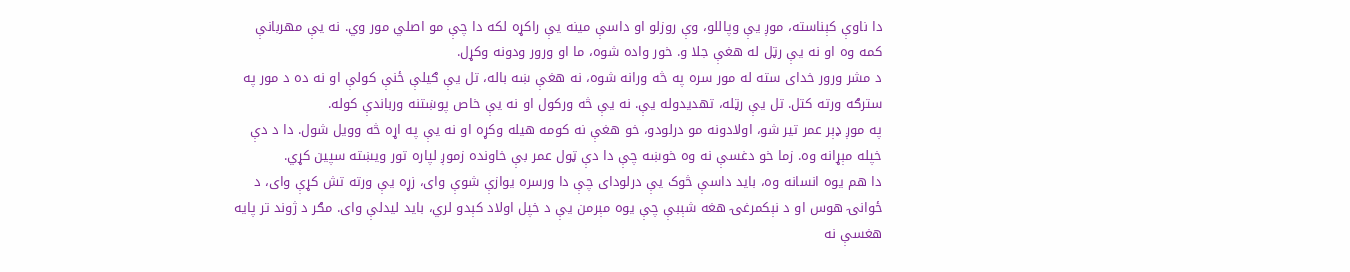دا ناوې کېناسته، موږ یې وپاللو، وې روزلو او داسې مینه یې راکړه لکه دا چې مو اصلي مور وي. نه یې مهربانې کمه وه او نه یې رټل له هغې جلا و. خور واده شوه، ما او ورور ودونه وکړل.
د مشر ورور خدای سته له مور سره په څه ورانه شوه، نه هغې ښه باله، تل یې ګیلې ځنې کولې او نه ده د مور په سترګه ورته کتل. تل یې رټله، تهدیدوله یې. نه یې څه ورکول او نه یې خاص پوښتنه ورباندې کوله.
په موږ ډېر عمر تیر شو، اولادونه مو درلودو، خو هغې نه کومه هیله وکړه او نه یې په اړه څه وویل شول. دا د دې خپله مېړانه وه. زما خو دغسې نه وه خوښه چې دا دې ټول عمر بې خاونده زموږ لپاره تور ویښته سپین کړي.
دا هم یوه انسانه وه، باید داسې څوک یې درلودای چې دا ورسره یوازې شوې وای، زړه یې ورته تش کړې وای، د ځوانۍ هوس او د نېکمرغۍ هغه شېبې چې یوه مېرمن یې د خپل اولاد کېدو لري، باید لیدلې وای. مګر د ژوند تر پایه هغسې نه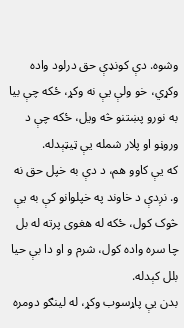وشوه. دې کونډې حق درلود واده وکړي، خو ولې یې نه وکړ، ځکه چې بیا به نورو پښتنو څه ویل، ځکه چې د وروڼو او پلار شمله یې ټیټېدله.
که یې کاوو هم، د دې به خپل حق نه و. نږدې د خاوند په خپلوانو کې به یې څوک کول، ځکه له هغوی پرته له بل چا سره واده کول، شرم و او دا بې حیا بلل کېدله.
بدن یې پاړسوب وکړ، له لینګو دومره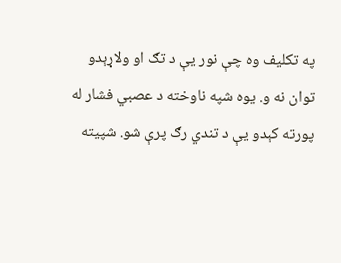په تکلیف وه چې نور یې د تګ او ولاړېدو توان نه و. یوه شپه ناوخته د عصبي فشار له پورته کېدو یې د تندي رګ پرې شو. شپیته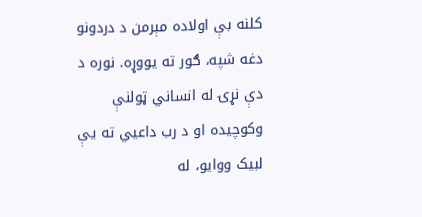کلنه بې اولاده مېرمن د دردونو دغه شپه، ګور ته یووړه. نوره د دې نړۍ له انساني ټولنې وکوچیده او د رب داعیي ته یې لبیک ووایو، له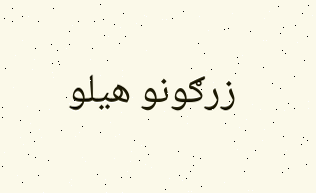زرګونو هیلو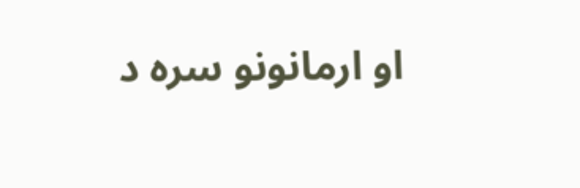او ارمانونو سره د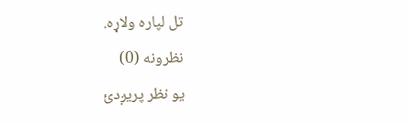تل لپاره ولاړه.
نظرونه (0)
یو نظر پریږدئ